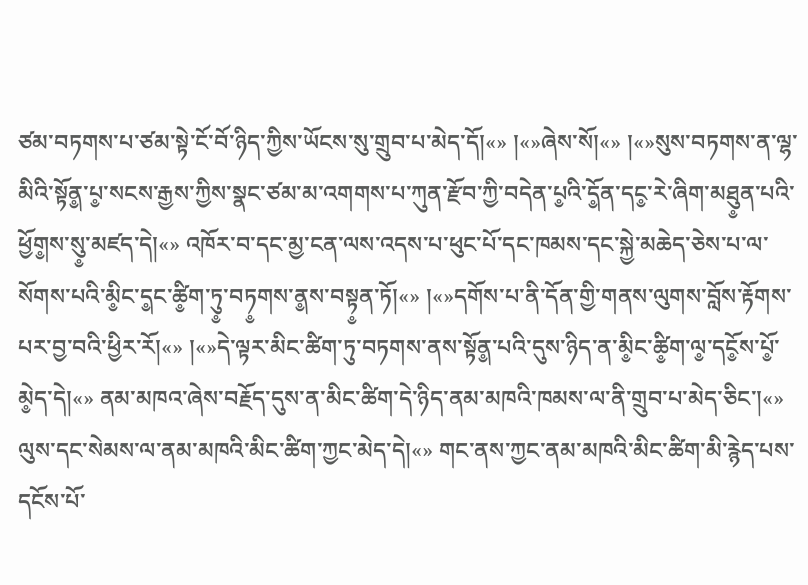ཙམ་བཏགས་པ་ཙམ་སྟེ་ངོ་བོ་ཉིད་ཀྱིས་ཡོངས་སུ་གྲུབ་པ་མེད་དོ།«» །«»ཞེས་སོ།«» །«»སུས་བཏགས་ན་ལྷ་མིའི་སྟོན༵་པ༵་སངས་རྒྱས་ཀྱིས་སྣང་ཙམ་མ་འགགས་པ་ཀུན་རྫོབ་ཀྱི་བདེན་པ༵འི་དོ༵ན་དང༵་རེ་ཞིག་མཐུ༵ན་པའི་ཕྱོག༵ས་སུ༵་མཛད་དེ།«» འཁོར་བ་དང་མྱ་ངན་ལས་འདས་པ་ཕུང་པོ་དང་ཁམས་དང་སྐྱེ་མཆེད་ཅེས་པ་ལ་སོགས་པའི་མི༵ང་ད༵ང་ཚི༵ག་ཏུ༵་བཏ༵གས་ན༵ས་བསྟ༵ན་ཏོ།«» །«»དགོས་པ་ནི་དོན་གྱི་གནས་ལུགས་བློས་རྟོགས་པར་བྱ་བའི་ཕྱིར་རོ།«» །«»དེ་ལྟར་མིང་ཚིག་ཏུ་བཏགས་ནས་སྟོན༵་པའི་དུས་ཉིད་ན་མི༵ང་ཚི༵ག་ལ༵་དངོ༵ས་པོ༵་མེ༵ད་དེ།«» ནམ་མཁའ་ཞེས་བརྗོད་དུས་ན་མིང་ཚིག་དེ་ཉིད་ནམ་མཁའི་ཁམས་ལ་ནི་གྲུབ་པ་མེད་ཅིང་།«» ལུས་དང་སེམས་ལ་ནམ་མཁའི་མིང་ཚིག་ཀྱང་མེད་དེ།«» གང་ནས་ཀྱང་ནམ་མཁའི་མིང་ཚིག་མི་རྙེད་པས་དངོས་པོ་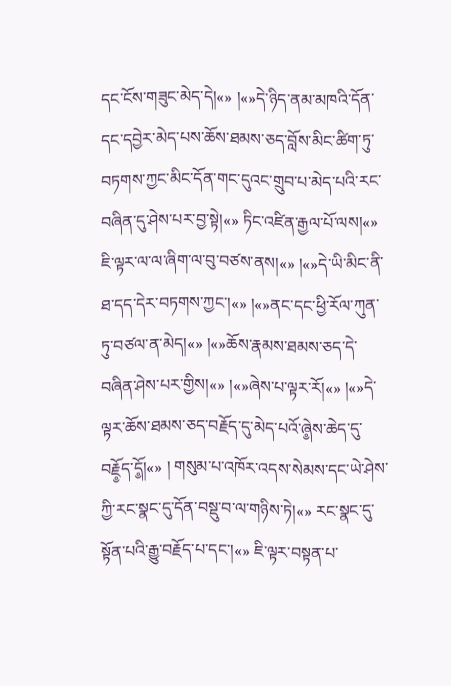དང་ངོས་གཟུང་མེད་དེ།«» །«»དེ་ཉིད་ནམ་མཁའི་དོན་དང་དབྱེར་མེད་པས་ཆོས་ཐམས་ཅད་བློས་མིང་ཚིག་ཏུ་བཏགས་ཀྱང་མིང་དོན་གང་དུའང་གྲུབ་པ་མེད་པའི་རང་བཞིན་དུ་ཤེས་པར་བྱ་སྟེ།«» ཏིང་འཛིན་རྒྱལ་པོ་ལས།«» ཇི་ལྟར་ལ་ལ་ཞིག་ལ་བུ་བཙས་ནས།«» །«»དེ་ཡི་མིང་ནི་ཐ་དད་དེར་བཏགས་ཀྱང་།«» །«»ནང་དང་ཕྱི་རོལ་ཀུན་ཏུ་བཙལ་ན་མེད།«» །«»ཆོས་རྣམས་ཐམས་ཅད་དེ་བཞིན་ཤེས་པར་གྱིས།«» །«»ཞེས་པ་ལྟར་རོ།«» །«»དེ་ལྟར་ཆོས་ཐམས་ཅད་བརྗོད་དུ་མེད་པའོ་ཞེ༵ས་ཆེད་དུ་བརྗོ༵ད་དོ༵།«» ། གསུམ་པ་འཁོར་འདས་སེམས་དང་ཡེ་ཤེས་ཀྱི་རང་སྣང་དུ་དོན་བསྡུ་བ་ལ་གཉིས་ཏེ།«» རང་སྣང་དུ་སྟོན་པའི་རྒྱུ་བརྗོད་པ་དང་།«» ཇི་ལྟར་བསྟན་པ་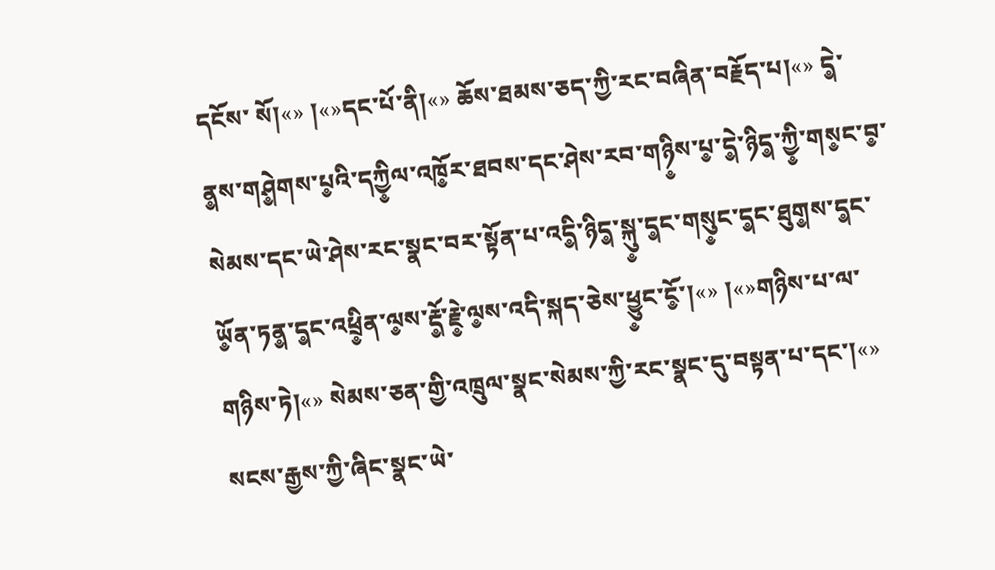དངོས་ སོ།«» །«»དང་པོ་ནི།«» ཆོས་ཐམས་ཅད་ཀྱི་རང་བཞིན་བརྗོད་པ།«» དེ༵་ན༵ས་གཤེ༵གས་པ༵འི་དཀྱི༵ལ་འཁོ༵ར་ཐབས་དང་ཤེས་རབ་གཉི༵ས་པ༵་དེ༵་ཉིད༵་ཀྱི༵་གས༵ང་བ༵་སེམས་དང་ཡེ་ཤེས་རང་སྣང་བར་སྟོན་པ་འདི༵་ཉིད༵་སྐུ༵་ད༵ང་གསུ༵ང་ད༵ང་ཐུག༵ས་ད༵ང་ཡོ༵ན་ཏན༵་ད༵ང་འཕྲི༵ན་ལ༵ས་རྡོ༵་རྗེ༵་ལ༵ས་འདི་སྐད་ཅེས་ཕྱུ༵ང་ངོ༵་།«» །«»གཉིས་པ་ལ་གཉིས་ཏེ།«» སེམས་ཅན་གྱི་འཁྲུལ་སྣང་སེམས་ཀྱི་རང་སྣང་དུ་བསྟན་པ་དང་།«» སངས་རྒྱས་ཀྱི་ཞིང་སྣང་ཡེ་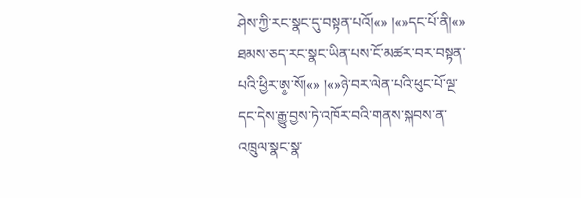ཤེས་ཀྱི་རང་སྣང་དུ་བསྟན་པའོ།«» །«»དང་པོ་ནི།«» ཐམས་ཅད་རང་སྣང་ཡིན་པས་ངོ་མཚར་བར་བསྟན་པའི་ཕྱིར་ཨ༵་སོ།«» །«»ཉེ་བར་ལེན་པའི་ཕུང་པོ་ལྔ་དང་དེས་རྒྱུ་བྱས་ཏེ་འཁོར་བའི་གནས་སྐབས་ན་འཁྲུལ་སྣང་སྣ་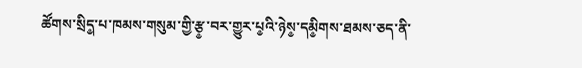ཚོགས་སྲིད༵་པ་ཁམས་གསུམ་གྱི་རྩ༵་བར་གྱུར་པ༵འི་ཉེས༵་དམི༵གས་ཐམས་ཅད་ནི་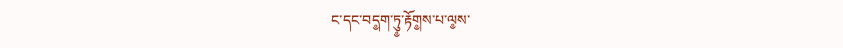ང་དང་བད༵ག་ཏུ༵་རྟོག༵ས་པ་ལ༵ས་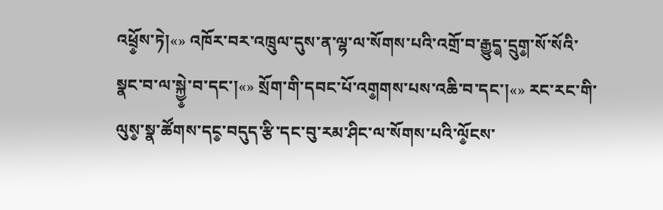འཕྲོ༵ས་ཏེ།«» འཁོར་བར་འཁྲུལ་དུས་ན་ལྷ་ལ་སོགས་པའི་འགྲོ་བ་རྒྱུད༵་དྲུག༵་སོ་སོའི་སྣང་བ་ལ་སྐྱེ༵་བ་དང་།«» སྲོག་གི་དབང་པོ་འག༵གས་པས་འཆི་བ་དང་།«» རང་རང་གི་ལུས༵་སྣ་ཚོགས་དང༵་བདུད་རྩི་དང་བུ་རམ་ཤིང་ལ་སོགས་པའི་ལོ༵ངས་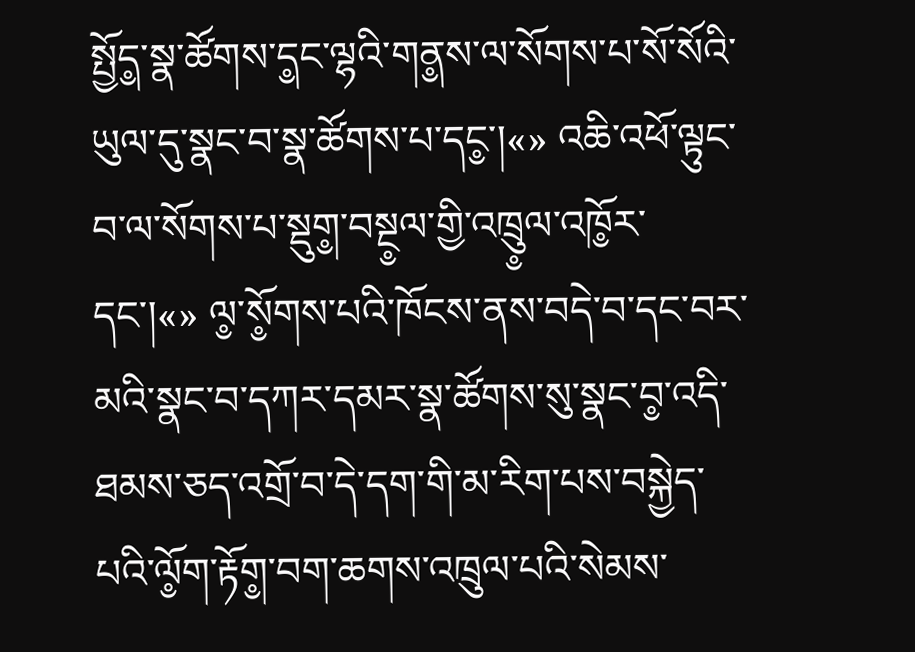སྤྱོད༵་སྣ་ཚོགས་ད༵ང་ལྷའི་གན༵ས་ལ་སོགས་པ་སོ་སོའི་ཡུལ་དུ་སྣང་བ་སྣ་ཚོགས་པ་དང༵་།«» འཆི་འཕོ་ལྟུང་བ་ལ་སོགས་པ་སྡུག༵་བསྔ༵ལ་གྱི་འཁྲུ༵ལ་འཁོ༵ར་དང་།«» ལ༵་སོ༵གས་པའི་ཁོངས་ནས་བདེ་བ་དང་བར་མའི་སྣང་བ་དཀར་དམར་སྣ་ཚོགས་སུ་སྣང་བ༵་འདི་ཐམས་ཅད་འགྲོ་བ་དེ་དག་གི་མ་རིག་པས་བསྐྱེད་པའི་ལོ༵ག་རྟོག༵་བག་ཆགས་འཁྲུལ་པའི་སེམས་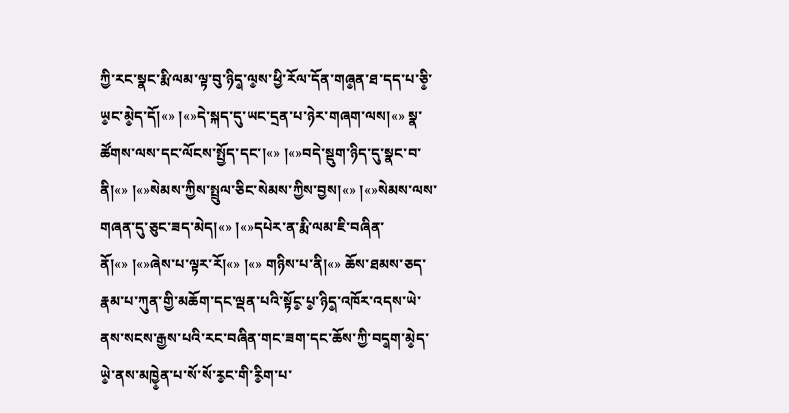ཀྱི་རང་སྣང་རྨི་ལམ་ལྟ་བུ་ཉིད༵་ལ༵ས་ཕྱི་རོལ་དོན་གཞ༵ན་ཐ་དད་པ་ཅི༵་ཡ༵ང་མེ༵ད་དོ།«» །«»དེ་སྐད་དུ་ཡང་དྲན་པ་ཉེར་གཞག་ལས།«» སྣ་ཚོགས་ལས་དང་ལོངས་སྤྱོད་དང་།«» །«»བདེ་སྡུག་ཉིད་དུ་སྣང་བ་ནི།«» །«»སེམས་ཀྱིས་སྤྲུལ་ཅིང་སེམས་ཀྱིས་བྱས།«» །«»སེམས་ལས་གཞན་དུ་ཅུང་ཟད་མེད།«» །«»དཔེར་ན་རྨི་ལམ་ཇི་བཞིན་ནོ།«» །«»ཞེས་པ་ལྟར་རོ།«» །«» གཉིས་པ་ནི།«» ཆོས་ཐམས་ཅད་རྣམ་པ་ཀུན་གྱི་མཆོག་དང་ལྡན་པའི་སྟོང༵་པ༵་ཉིད༵་འཁོར་འདས་ཡེ་ནས་སངས་རྒྱས་པའི་རང་བཞིན་གང་ཟག་དང་ཆོས་ཀྱི་བད༵ག་མེ༵ད་ཡེ༵་ནས་མཁྱེ༵ན་པ་སོ་སོ་ར༵ང་གི་རི༵ག་པ་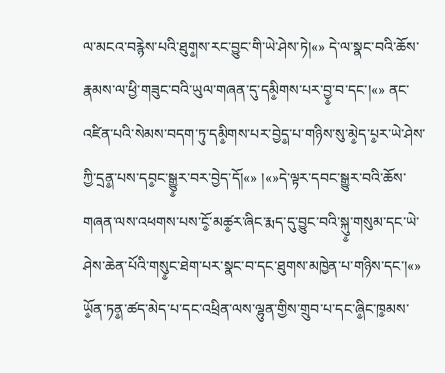ལ་མངའ་བརྙེས་པའི་ཐུག༵ས་རང་བྱུང་གི་ཡེ་ཤེས་ཏེ།«» དེ་ལ་སྣང་བའི་ཆོས་རྣམས་ལ་ཕྱི་གཟུང་བའི་ཡུལ་གཞན་དུ་དམི༵གས་པར་བྱ༵་བ་དང་།«» ནང་འཛིན་པའི་སེམས་བདག་ཏུ་དམི༵གས་པར་བྱེད༵་པ་གཉིས་སུ་མེ༵ད་པ༵ར་ཡེ་ཤེས་ཀྱི་དྲན༵་པས་དབ༵ང་སྒྱུ༵ར་བར་བྱེད་དོ།«» །«»དེ་ལྟར་དབང་སྒྱུར་བའི་ཆོས་གཞན་ལས་འཕགས་པས་ངོ༵་མཚ༵ར་ཞིང་རྨད་དུ་བྱུང་བའི་སྐུ༵་གསུམ་དང་ཡེ་ཤེས་ཆེན་པོའི་གསུ༵ང་ཐེག་པར་སྣང་བ་དང་ཐུགས་མཁྱེན་པ་གཉིས་དང་།«» ཡོ༵ན་ཏན༵་ཚད་མེད་པ་དང་འཕྲིན་ལས་ལྷུན་གྱིས་གྲུབ་པ་དང་ཞི༵ང་ཁ༵མས་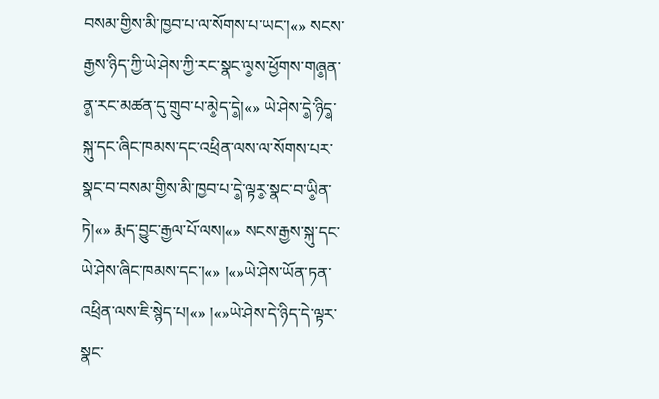བསམ་གྱིས་མི་ཁྱབ་པ་ལ་སོགས་པ་ཡང་།«» སངས་རྒྱས་ཉིད་ཀྱི་ཡེ་ཤེས་ཀྱི་རང་སྣང་ལ༵ས་ཕྱོགས་གཞ༵ན་ན༵་རང་མཚན་དུ་གྲུབ་པ་མེ༵ད་དེ༵།«» ཡེ་ཤེས་དེ༵་ཉིད༵་སྐུ་དང་ཞིང་ཁམས་དང་འཕྲིན་ལས་ལ་སོགས་པར་སྣང་བ་བསམ་གྱིས་མི་ཁྱབ་པ་དེ༵་ལྟར༵་སྣང་བ་ཡི༵ན་ཏེ།«» རྨད་བྱུང་རྒྱལ་པོ་ལས།«» སངས་རྒྱས་སྐུ་དང་ཡེ་ཤེས་ཞིང་ཁམས་དང་།«» །«»ཡེ་ཤེས་ཡོན་ཏན་འཕྲིན་ལས་ཇི་སྙེད་པ།«» །«»ཡེ་ཤེས་དེ་ཉིད་དེ་ལྟར་སྣང་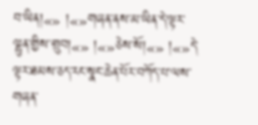བ་ཡིན།«» །«»གཞན་ནས་མ་ཡིན་དེ་ལྟར་ལྷུན་གྱིས་གྲུབ།«» །«»ཅེས་སོ།«» །«»དེ་ལྟར་ཐམས་ཅད་རང་སྣང་ཆེན་པོར་བཀོད་པ་ལས་གཞན་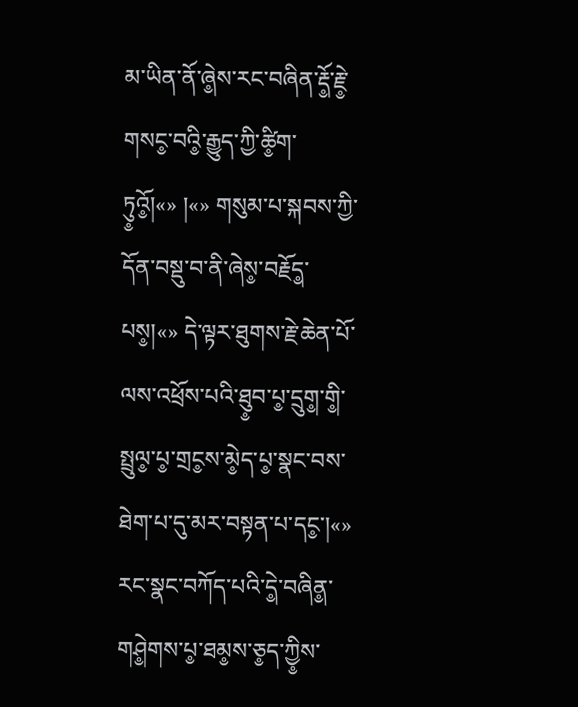མ་ཡིན་ནོ་ཞེ༵ས་རང་བཞིན་རྡོ༵་རྗེ༵་གསང༵་བའི༵་རྒྱུད་ཀྱི་ཚི༵ག་ཏུ༵འོ༵།«» །«» གསུམ་པ་སྐབས་ཀྱི་དོན་བསྡུ་བ་ནི་ཞེས༵་བརྗོད༵་པས༵།«» དེ་ལྟར་ཐུགས་རྗེ་ཆེན་པོ་ལས་འཕྲོས་པའི་ཐུ༵བ་པ༵་དྲུག༵་གི༵་སྤྲུལ༵་པ༵་གྲང༵ས་མེ༵ད་པ༵་སྣང་བས་ཐེག་པ་དུ་མར་བསྟན་པ་དང༵་།«» རང་སྣང་བཀོད་པའི་དེ༵་བཞིན༵་གཤེ༵གས་པ༵་ཐམ༵ས་ཅ༵ད་ཀྱི༵ས་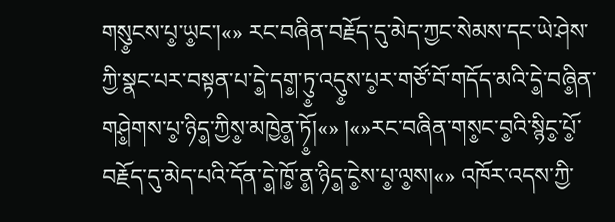གསུ༵ངས་པ༵་ཡ༵ང་།«» རང་བཞིན་བརྗོད་དུ་མེད་ཀྱང་སེམས་དང་ཡེ་ཤེས་ཀྱི་སྣང་པར་བསྟན་པ་དེ༵་དག༵་ཏུ༵་འདུ༵ས་པ༵ར་གཙོ་བོ་གདོད་མའི་དེ༵་བཞི༵ན་གཤེ༵གས་པ༵་ཉིད༵་ཀྱིས༵་མཁྱེན༵་ཏོ༵།«» །«»རང་བཞིན་གས༵ང་བ༵འི་སྙིང༵་པོ༵་བརྗོད་དུ་མེད་པའི་དོན་དེ༵་ཁོ༵་ན༵་ཉིད༵་ངེ༵ས་པ༵་ལ༵ས།«» འཁོར་འདས་ཀྱི་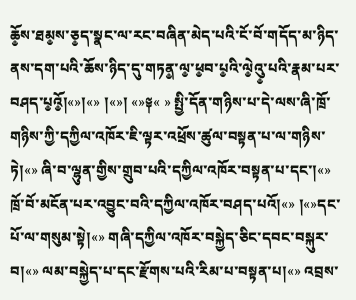ཆོ༵ས་ཐམ༵ས་ཅ༵ད་སྣང་ལ་རང་བཞིན་མེད་པའི་ངོ་བོ་གདོད་མ་ཉིད་ནས་དག་པའི་ཆོས་ཉིད་དུ་གཏན༵་ལ༵་ཕ༵བ་པ༵འི་ལེ༵འུ༵་པའི་རྣམ་པར་བཤད་པ༵འོ༵།«»།«» །«»། «»༈« » སྤྱི་དོན་གཉིས་པ་དེ་ལས་ཞི་ཁྲོ་གཉིས་ཀྱི་དཀྱིལ་འཁོར་ཇི་ལྟར་འཕྲོས་ཚུལ་བསྟན་པ་ལ་གཉིས་ཏེ།«» ཞི་བ་ལྷུན་གྱིས་གྲུབ་པའི་དཀྱིལ་འཁོར་བསྟན་པ་དང་།«» ཁྲོ་བོ་མངོན་པར་འབྱུང་བའི་དཀྱིལ་འཁོར་བཤད་པའོ།«» །«»དང་པོ་ལ་གསུམ་སྟེ།«» གཞི་དཀྱིལ་འཁོར་བསྐྱེད་ཅིང་དབང་བསྐུར་བ།«» ལམ་བསྐྱེད་པ་དང་རྫོགས་པའི་རིམ་པ་བསྟན་པ།«» འབྲས་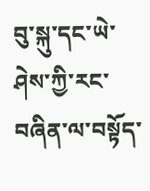བུ་སྐུ་དང་ཡེ་ཤེས་ཀྱི་རང་བཞིན་ལ་བསྟོད་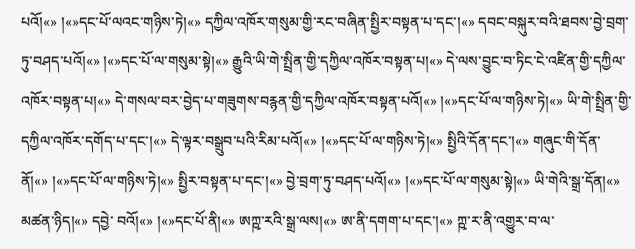པའོ།«» །«»དང་པོ་ལའང་གཉིས་ཏེ།«» དཀྱིལ་འཁོར་གསུམ་གྱི་རང་བཞིན་སྤྱིར་བསྟན་པ་དང་།«» དབང་བསྐུར་བའི་ཐབས་བྱེ་བྲག་ཏུ་བཤད་པའོ།«» །«»དང་པོ་ལ་གསུམ་སྟེ།«» རྒྱུའི་ཡི་གེ་སྤྲིན་གྱི་དཀྱིལ་འཁོར་བསྟན་པ།«» དེ་ལས་བྱུང་བ་ཏིང་ངེ་འཛིན་གྱི་དཀྱིལ་འཁོར་བསྟན་པ།«» དེ་གསལ་བར་བྱེད་པ་གཟུགས་བརྙན་གྱི་དཀྱིལ་འཁོར་བསྟན་པའོ།«» །«»དང་པོ་ལ་གཉིས་ཏེ།«» ཡི་གེ་སྤྲིན་གྱི་དཀྱིལ་འཁོར་དགོད་པ་དང་།«» དེ་ལྟར་བསྒྲུབ་པའི་རིམ་པའོ།«» །«»དང་པོ་ལ་གཉིས་ཏེ།«» སྤྱིའི་དོན་དང་།«» གཞུང་གི་དོན་ནོ།«» །«»དང་པོ་ལ་གཉིས་ཏེ།«» སྤྱིར་བསྟན་པ་དང་།«» བྱེ་བྲག་ཏུ་བཤད་པའོ།«» །«»དང་པོ་ལ་གསུམ་སྟེ།«» ཡི་གེའི་སྒྲ་དོན།«» མཚན་ཉིད།«» དབྱེ་ བའོ།«» །«»དང་པོ་ནི།«» ཨཀྵ་རའི་སྒྲ་ལས།«» ཨ་ནི་དགག་པ་དང་།«» ཀྵ་ར་ནི་འགྱུར་བ་ལ་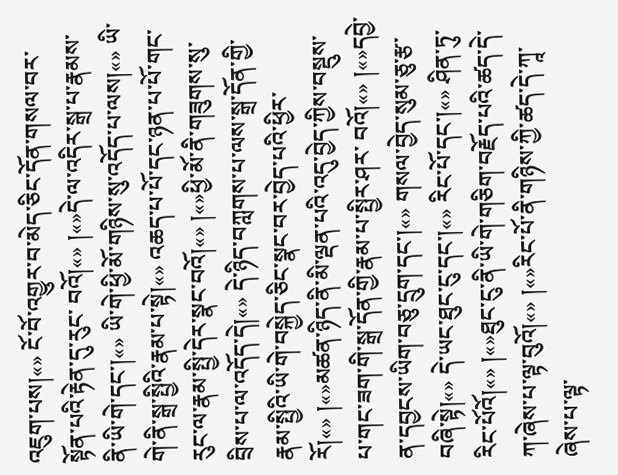འཇུག་པས།«» ངོ་བོ་འགྱུར་བ་མེད་ཅིང་དོན་གསལ་བར་སྟོན་པའི་རྟེན་དུ་རུང་ བའོ།«» །«»དེ་ལ་འདིར་སྒྲ་པ་རྣམས་ནི་ཡི་གེ་དང་།«» ཡི་གེ་ཕྱི་མོ་གཉིས་སུ་འདོད་པ་ལས།«» ཡི་གེ་ནི་སྒྲ་སྤྱིའི་རྣམ་པ་སྟེ།«» འཆད་པ་པོ་དང་ཉན་པ་པོ་གང་རུང་ལ་རྣམ་སྤྱི་དེར་སྣང་བའོ།«» །«»ཕྱི་མོ་ནི་གཟུགས་སུ་བྲིས་པ་ལ་འདོད་དེ།«» དེ་ཉིད་བཀླགས་པ་ལས་སྒྲ་དོན་གྱི་རྣམ་སྤྱིའི་ཡི་གེ་བསྐྱེད་ཅིང་སྣང་བར་བྱེད་པའི་ཕྱིར་རོ།«» །«»མཚན་ཉིད་ནི་མི་ལྡན་པའི་འདུ་བྱེད་ཀྱིས་བསྡུས་པ་གང་ཟག་གི་སྒྲ་དོན་གྱི་རྣམ་པ་སྤྱིར་ཤར་ བའོ།«» །«»དབྱེ་ན་དབྱངས་ཡིག་བཅུ་དྲུག་དང་།«» གསལ་བྱེད་སུམ་ཅུ་རྩ་བཞི་སྟེ།«» དེ་ཡང་ཐུང་ངུ་དང་།«» རིང་པོ་དང་།«» ཤིན་ཏུ་རིང་པོའོ།«» །«»ཐུང་ངུ་ནི་ཡི་གེ་གཅིག་བརྗོད་པའི་ཚད་དེ་ཀ་ཞེས་པ་ལྟ་བུའོ།«» །«»རིང་པོ་ནི་གཉིས་ཀྱི་ཚད་དེ་ཀཱ་ཞེས་པ་ལྟ་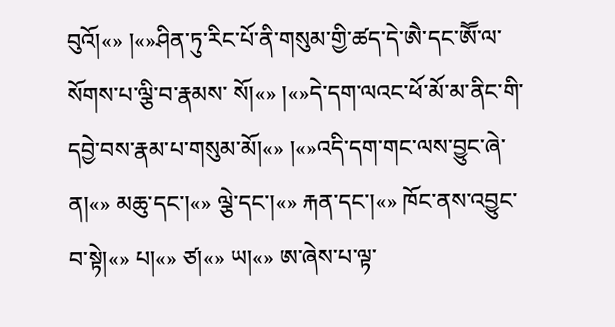བུའོ།«» །«»ཤིན་ཏུ་རིང་པོ་ནི་གསུམ་གྱི་ཚད་དེ་ཨཻ་དང་ཨཽ་ལ་སོགས་པ་ལྕི་བ་རྣམས་ སོ།«» །«»དེ་དག་ལའང་ཕོ་མོ་མ་ནིང་གི་དབྱེ་བས་རྣམ་པ་གསུམ་མོ།«» །«»འདི་དག་གང་ལས་བྱུང་ཞེ་ན།«» མཆུ་དང་།«» ལྕེ་དང་།«» རྐན་དང་།«» ཁོང་ནས་འབྱུང་བ་སྟེ།«» པ།«» ཙ།«» ཡ།«» ཨ་ཞེས་པ་ལྟ་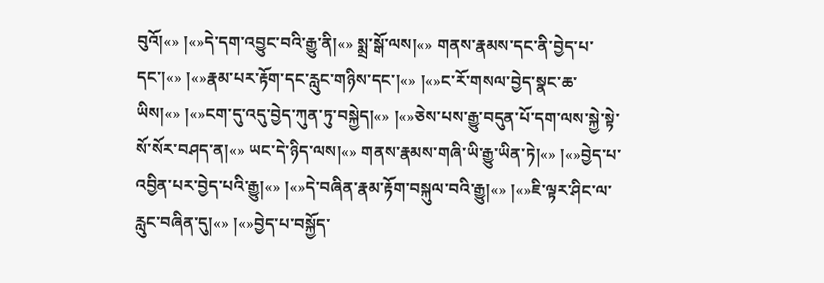བུའོ།«» །«»དེ་དག་འབྱུང་བའི་རྒྱུ་ནི།«» སྨྲ་སྒོ་ལས།«» གནས་རྣམས་དང་ནི་བྱེད་པ་དང་།«» །«»རྣམ་པར་རྟོག་དང་རླུང་གཉིས་དང་།«» །«»ང་རོ་གསལ་བྱེད་སྣང་ཆ་ཡིས།«» །«»ངག་དུ་འདུ་བྱེད་ཀུན་ཏུ་བསྐྱེད།«» །«»ཅེས་པས་རྒྱུ་བདུན་པོ་དག་ལས་སྐྱེ་སྟེ་སོ་སོར་བཤད་ན།«» ཡང་དེ་ཉིད་ལས།«» གནས་རྣམས་གཞི་ཡི་རྒྱུ་ཡིན་ཏེ།«» །«»བྱེད་པ་འབྱིན་པར་བྱེད་པའི་རྒྱུ།«» །«»དེ་བཞིན་རྣམ་རྟོག་བསྐུལ་བའི་རྒྱུ།«» །«»ཇི་ལྟར་ཤིང་ལ་རླུང་བཞིན་དུ།«» །«»བྱེད་པ་བསྐྱོད་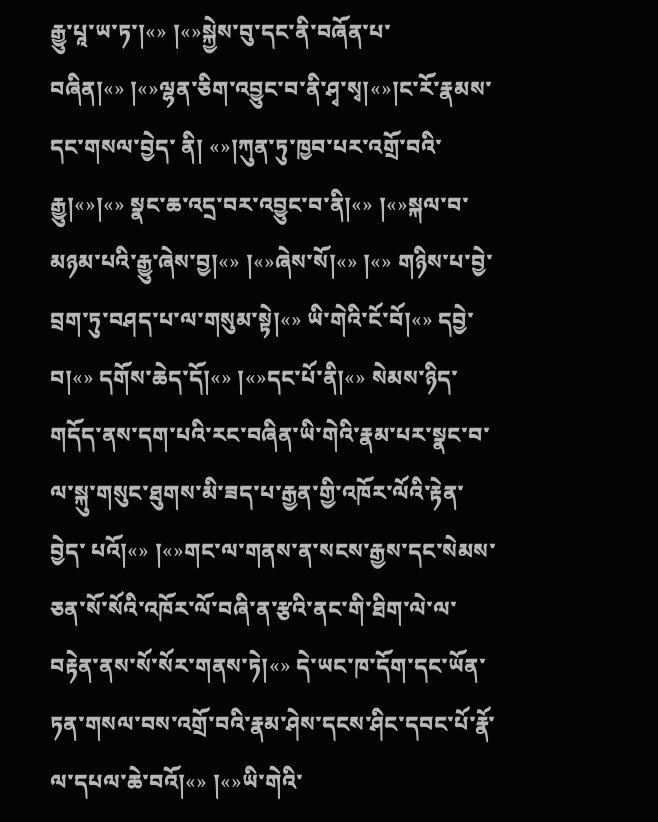རྒྱུ་པཱ་ཡ་ཏ་།«» །«»སྐྱེས་བུ་དང་ནི་བཞོན་པ་བཞིན།«» །«»ལྷན་ཅིག་འབྱུང་བ་ནི་ཤྭ་སྭ།«»།ང་རོ་རྣམས་དང་གསལ་བྱེད་ ནི། «»།ཀུན་ཏུ་ཁྱབ་པར་འགྲོ་བའི་རྒྱུ།«»།«» སྣང་ཆ་འདྲ་བར་འབྱུང་བ་ནི།«» །«»སྐལ་བ་མཉམ་པའི་རྒྱུ་ཞེས་བྱ།«» །«»ཞེས་སོ།«» །«» གཉིས་པ་བྱེ་བྲག་ཏུ་བཤད་པ་ལ་གསུམ་སྟེ།«» ཡི་གེའི་ངོ་བོ།«» དབྱེ་བ།«» དགོས་ཆེད་དོ།«» །«»དང་པོ་ནི།«» སེམས་ཉིད་གདོད་ནས་དག་པའི་རང་བཞིན་ཡི་གེའི་རྣམ་པར་སྣང་བ་ལ་སྐུ་གསུང་ཐུགས་མི་ཟད་པ་རྒྱན་གྱི་འཁོར་ལོའི་རྟེན་བྱེད་ པའོ།«» །«»གང་ལ་གནས་ན་སངས་རྒྱས་དང་སེམས་ཅན་སོ་སོའི་འཁོར་ལོ་བཞི་ན་རྩའི་ནང་གི་ཐིག་ལེ་ལ་བརྟེན་ནས་སོ་སོར་གནས་ཏེ།«» དེ་ཡང་ཁ་དོག་དང་ཡོན་ཏན་གསལ་བས་འགྲོ་བའི་རྣམ་ཤེས་དངས་ཤིང་དབང་པོ་རྣོ་ལ་དཔལ་ཆེ་བའོ།«» །«»ཡི་གེའི་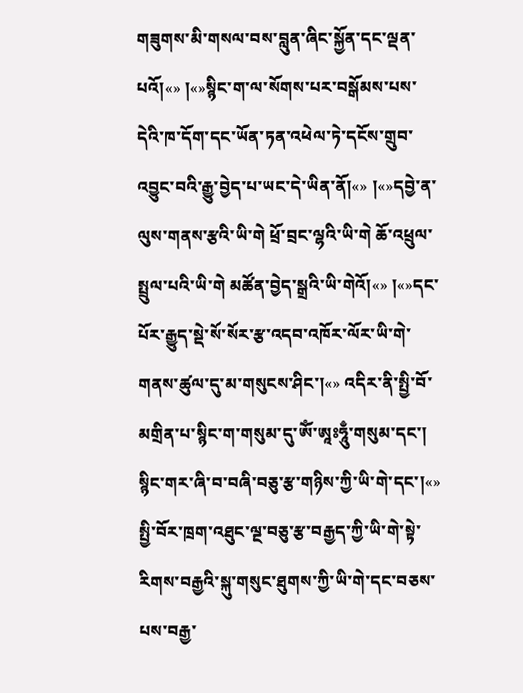གཟུགས་མི་གསལ་བས་བླུན་ཞིང་སྐྱོན་དང་ལྡན་པའོ།«» །«»སྙིང་ག་ལ་སོགས་པར་བསྒོམས་པས་དེའི་ཁ་དོག་དང་ཡོན་ཏན་འཕེལ་ཏེ་དངོས་གྲུབ་འབྱུང་བའི་རྒྱུ་བྱེད་པ་ཡང་དེ་ཡིན་ནོ།«» །«»དབྱེ་ན་ལུས་གནས་རྩའི་ཡི་གེ ཕྲོ་བྲང་ལྷའི་ཡི་གེ ཆོ་འཕྲུལ་སྤྲུལ་པའི་ཡི་གེ མཚོན་བྱེད་སྒྲའི་ཡི་གེའོ།«» །«»དང་པོར་རྒྱུད་སྡེ་སོ་སོར་རྩ་འདབ་འཁོར་ལོར་ཡི་གེ་གནས་ཚུལ་དུ་མ་གསུངས་ཤིང་།«» འདིར་ནི་སྤྱི་བོ་མགྲིན་པ་སྙིང་ག་གསུམ་དུ་ཨོཾ་ཨཱཿཧཱུྃ་གསུམ་དང་། སྙིང་གར་ཞི་བ་བཞི་བཅུ་རྩ་གཉིས་ཀྱི་ཡི་གེ་དང་།«» སྤྱི་བོར་ཁྲག་འཐུང་ལྔ་བཅུ་རྩ་བརྒྱད་ཀྱི་ཡི་གེ་སྟེ་རིགས་བརྒྱའི་སྐུ་གསུང་ཐུགས་ཀྱི་ཡི་གེ་དང་བཅས་པས་བརྒྱ་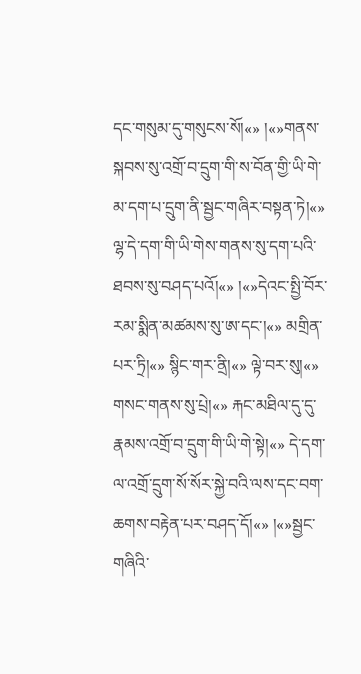དང་གསུམ་དུ་གསུངས་སོ།«» །«»གནས་སྐབས་སུ་འགྲོ་བ་དྲུག་གི་ས་བོན་གྱི་ཡི་གེ་མ་དག་པ་དྲུག་ནི་སྦྱང་གཞིར་བསྟན་ཏེ།«» ལྷ་དེ་དག་གི་ཡི་གེས་གནས་སུ་དག་པའི་ཐབས་སུ་བཤད་པའོ།«» །«»དེའང་སྤྱི་བོར་རམ་སྨིན་མཚམས་སུ་ཨ་དང་།«» མགྲིན་པར་ཏྲི།«» སྙིང་གར་ནྲི།«» ལྟེ་བར་སུ།«» གསང་གནས་སུ་པྲེ།«» རྐང་མཐིལ་དུ་དུ་རྣམས་འགྲོ་བ་དྲུག་གི་ཡི་གེ་སྟེ།«» དེ་དག་ལ་འགྲོ་དྲུག་སོ་སོར་སྐྱེ་བའི་ལས་དང་བག་ཆགས་བརྟེན་པར་བཤད་དོ།«» །«»སྦྱང་གཞིའི་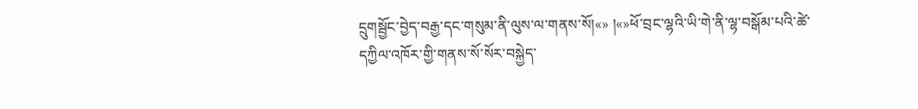དྲུགསྦྱོང་བྱེད་བརྒྱ་དང་གསུམ་ནི་ལུས་ལ་གནས་སོ།«» །«»ཕོ་བྲང་ལྷའི་ཡི་གེ་ནི་ལྷ་བསྒོམ་པའི་ཚེ་དཀྱིལ་འཁོར་གྱི་གནས་སོ་སོར་བསྐྱེད་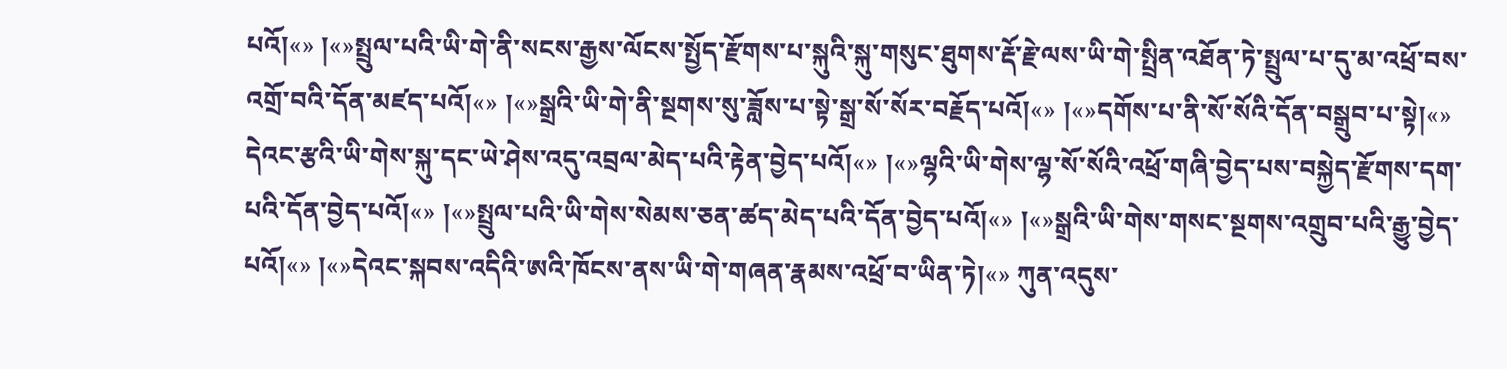པའོ།«» །«»སྤྲུལ་པའི་ཡི་གེ་ནི་སངས་རྒྱས་ལོངས་སྤྱོད་རྫོགས་པ་སྐུའི་སྐུ་གསུང་ཐུགས་རྡོ་རྗེ་ལས་ཡི་གེ་སྤྲིན་འཐོན་ཏེ་སྤྲུལ་པ་དུ་མ་འཕྲོ་བས་འགྲོ་བའི་དོན་མཛད་པའོ།«» །«»སྒྲའི་ཡི་གེ་ནི་སྔགས་སུ་ཟློས་པ་སྟེ་སྒྲ་སོ་སོར་བརྗོད་པའོ།«» །«»དགོས་པ་ནི་སོ་སོའི་དོན་བསྒྲུབ་པ་སྟེ།«» དེའང་རྩའི་ཡི་གེས་སྐུ་དང་ཡེ་ཤེས་འདུ་འབྲལ་མེད་པའི་རྟེན་བྱེད་པའོ།«» །«»ལྷའི་ཡི་གེས་ལྷ་སོ་སོའི་འཕྲོ་གཞི་བྱེད་པས་བསྐྱེད་རྫོགས་དག་པའི་དོན་བྱེད་པའོ།«» །«»སྤྲུལ་པའི་ཡི་གེས་སེམས་ཅན་ཚད་མེད་པའི་དོན་བྱེད་པའོ།«» །«»སྒྲའི་ཡི་གེས་གསང་སྔགས་འགྲུབ་པའི་རྒྱུ་བྱེད་པའོ།«» །«»དེའང་སྐབས་འདིའི་ཨའི་ཁོངས་ནས་ཡི་གེ་གཞན་རྣམས་འཕྲོ་བ་ཡིན་ཏེ།«» ཀུན་འདུས་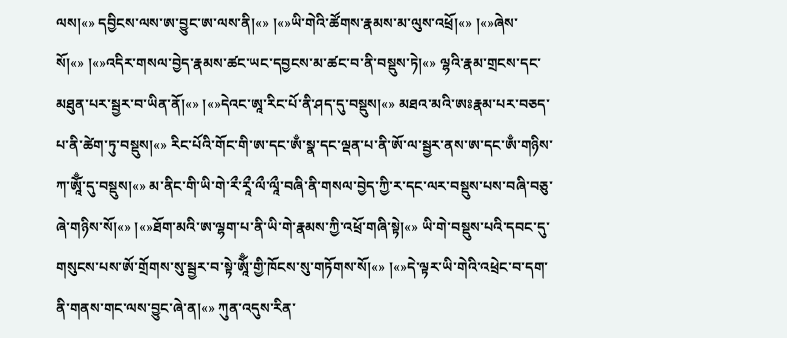ལས།«» དབྱིངས་ལས་ཨ་བྱུང་ཨ་ལས་ནི།«» །«»ཡི་གེའི་ཚོགས་རྣམས་མ་ལུས་འཕྲོ།«» །«»ཞེས་སོ།«» །«»འདིར་གསལ་བྱེད་རྣམས་ཚང་ཡང་དབྱངས་མ་ཚང་བ་ནི་བསྡུས་ཏེ།«» ལྷའི་རྣམ་གྲངས་དང་མཐུན་པར་སྦྱར་བ་ཡིན་ནོ།«» །«»དེའང་ཨཱ་རིང་པོ་ནི་ཤད་དུ་བསྡུས།«» མཐའ་མའི་ཨཿརྣམ་པར་བཅད་པ་ནི་ཚེག་ཏུ་བསྡུས།«» རིང་པོའི་གོང་གི་ཨ་དང་ཨྃ་སྣ་དང་ལྡན་པ་ནི་ཨོ་ལ་སྦྱར་ནས་ཨ་དང་ཨྃ་གཉིས་ཀ་ཨཱོྃ་དུ་བསྡུས།«» མ་ནིང་གི་ཡི་གེ་རྀ་རཱྀ་ལྀ་ལཱྀ་བཞི་ནི་གསལ་བྱེད་ཀྱི་ར་དང་ལར་བསྡུས་པས་བཞི་བཅུ་ཞེ་གཉིས་སོ།«» །«»ཐོག་མའི་ཨ་ལྷག་པ་ནི་ཡི་གེ་རྣམས་ཀྱི་འཕྲོ་གཞི་སྟེ།«» ཡི་གེ་བསྡུས་པའི་དབང་དུ་གསུངས་པས་ཨོ་གྲོགས་སུ་སྦྱར་བ་སྟེ་ཨཱོྃ་གྱི་ཁོངས་སུ་གཏོགས་སོ།«» །«»དེ་ལྟར་ཡི་གེའི་འཕྲེང་བ་དག་ནི་གནས་གང་ལས་བྱུང་ཞེ་ན།«» ཀུན་འདུས་རིན་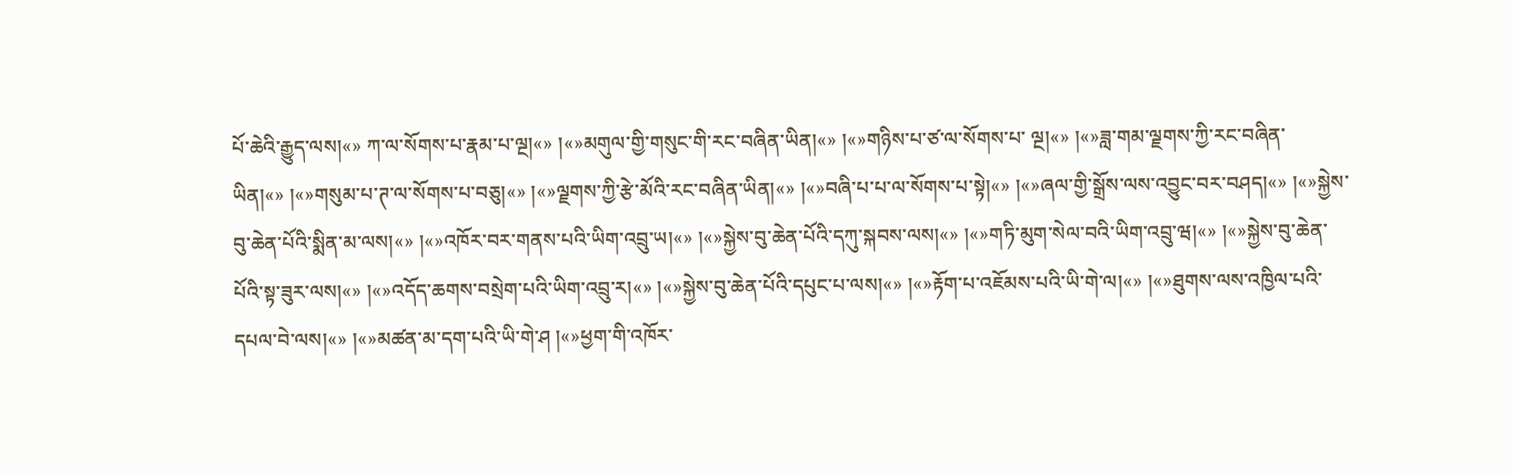པོ་ཆེའི་རྒྱུད་ལས།«» ཀ་ལ་སོགས་པ་རྣམ་པ་ལྔ།«» །«»མགུལ་གྱི་གསུང་གི་རང་བཞིན་ཡིན།«» །«»གཉིས་པ་ཙ་ལ་སོགས་པ་ ལྔ།«» །«»ཟླ་གམ་ལྗགས་ཀྱི་རང་བཞིན་ཡིན།«» །«»གསུམ་པ་ཊ་ལ་སོགས་པ་བཅུ།«» །«»ལྗགས་ཀྱི་རྩེ་མོའི་རང་བཞིན་ཡིན།«» །«»བཞི་པ་པ་ལ་སོགས་པ་སྟེ།«» །«»ཞལ་གྱི་སྒྲོས་ལས་འབྱུང་བར་བཤད།«» །«»སྐྱེས་བུ་ཆེན་པོའི་སྨིན་མ་ལས།«» །«»འཁོར་བར་གནས་པའི་ཡིག་འབྲུ་ཡ།«» །«»སྐྱེས་བུ་ཆེན་པོའི་དཀུ་སྐབས་ལས།«» །«»གཏི་མུག་སེལ་བའི་ཡིག་འབྲུ་ཝ།«» །«»སྐྱེས་བུ་ཆེན་པོའི་སྟ་ཟུར་ལས།«» །«»འདོད་ཆགས་བསྲེག་པའི་ཡིག་འབྲུ་ར།«» །«»སྐྱེས་བུ་ཆེན་པོའི་དཔུང་པ་ལས།«» །«»རྟོག་པ་འཇོམས་པའི་ཡི་གེ་ལ།«» །«»ཐུགས་ལས་འཁྱིལ་པའི་དཔལ་བེ་ལས།«» །«»མཚན་མ་དག་པའི་ཡི་གེ་ཤ །«»ཕྱག་གི་འཁོར་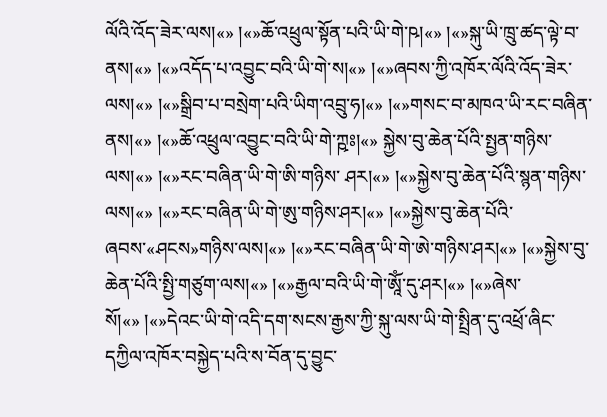ལོའི་འོད་ཟེར་ལས།«» །«»ཆོ་འཕྲུལ་སྟོན་པའི་ཡི་གེ་ཥ།«» །«»སྐུ་ཡི་ཁྲུ་ཚད་ལྟེ་བ་ནས།«» །«»འདོད་པ་འབྱུང་བའི་ཡི་གེ་ས།«» །«»ཞབས་ཀྱི་འཁོར་ལོའི་འོད་ཟེར་ལས།«» །«»སྒྲིབ་པ་བསྲེག་པའི་ཡིག་འབྲུ་ཧ།«» །«»གསང་བ་མཁའ་ཡི་རང་བཞིན་ནས།«» །«»ཆོ་འཕྲུལ་འབྱུང་བའི་ཡི་གེ་ཀྵཿ།«» སྐྱེས་བུ་ཆེན་པོའི་སྤྱན་གཉིས་ལས།«» །«»རང་བཞིན་ཡི་གེ་ཨི་གཉིས་ ཤར།«» །«»སྐྱེས་བུ་ཆེན་པོའི་སྙན་གཉིས་ལས།«» །«»རང་བཞིན་ཡི་གེ་ཨུ་གཉིས་ཤར།«» །«»སྐྱེས་བུ་ཆེན་པོའི་ཞབས་«ཤངས»གཉིས་ལས།«» །«»རང་བཞིན་ཡི་གེ་ཨེ་གཉིས་ཤར།«» །«»སྐྱེས་བུ་ཆེན་པོའི་སྤྱི་གཙུག་ལས།«» །«»རྒྱལ་བའི་ཡི་གེ་ཨཱོཾ་དུ་ཤར།«» །«»ཞེས་སོ།«» །«»དེའང་ཡི་གེ་འདི་དག་སངས་རྒྱས་ཀྱི་སྐུ་ལས་ཡི་གེ་སྤྲིན་དུ་འཕྲོ་ཞིང་དཀྱིལ་འཁོར་བསྐྱེད་པའི་ས་བོན་དུ་བྱུང་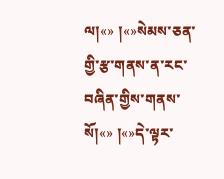ལ།«» །«»སེམས་ཅན་གྱི་རྩ་གནས་ན་རང་བཞིན་གྱིས་གནས་སོ།«» །«»དེ་ལྟར་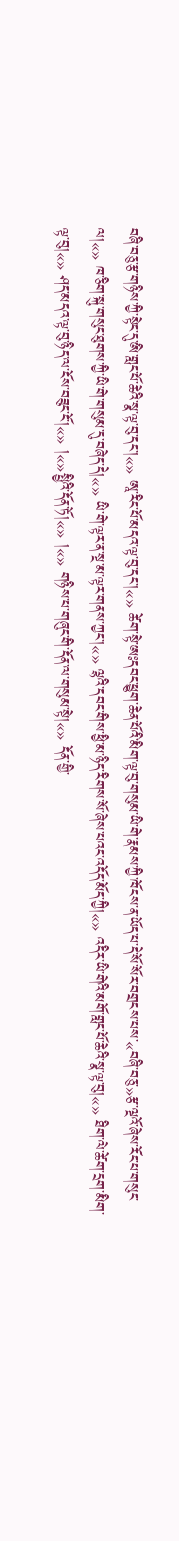བཞི་བཅུ་རྩ་གཉིས་ཀྱི་སྟེང་དུ་ཨི་གླང་པོ་ཆེའི་སྣ་ལྟ་བུ་དང་།«» ཨཱ་རིང་པོ་མདའ་ལྟ་བུ་དང་།«» ཚེག་སྟེ་ཨཿདབང་ཕྱུག་ཆེན་པོའི་མིག་ལྟ་བུ་གསུམ་ཡི་གེ་རྣམས་ཀྱི་ཁོངས་ན་ཡོད་པ་དེ་སོ་སོར་བགྲངས་པས་«བཞི་བཅུ་»རྩ་ལྔའོ་ཞེས་རོང་པ་གསུང་ལ།«» ཁ་ཅིག་སྐུ་གསུང་ཐུགས་ཀྱི་ཡི་གེ་གསུམ་དུ་བཞེད་དེ།«» ཡི་གེ་ལྟར་ན་སྔ་མ་ལྟར་གནས་ཀྱང་།«» ལྷའི་དབང་གིས་ཕྱི་མ་ཉིད་རིགས་སོ་ཞེས་པའང་འདོད་མོད་ཀྱི།«» འདིར་ཡི་གེའི་མགོ་གླང་པོ་ཆེའི་སྣ་ལྟ་བུ།«» ཐིག་ལེ་ཚེག་དྲག་མིག་ལྟ་བུ།«» ཤད་མདའ་ལྟ་བུ་ཉིད་ལ་ངོས་བཟུང་ངོ་།«» །«»སྤྱིའི་དོན་ཏོ།«» །«» གཉིས་པ་གཞུང་གི་དོན་ལ་གསུམ་སྟེ།«» དོན་གྱི་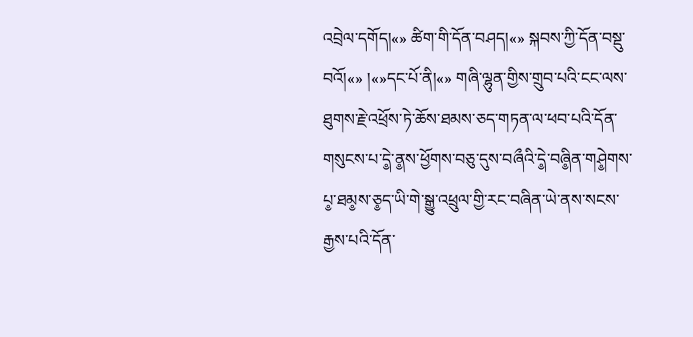འབྲེལ་དགོད།«» ཚིག་གི་དོན་བཤད།«» སྐབས་ཀྱི་དོན་བསྡུ་བའོ།«» །«»དང་པོ་ནི།«» གཞི་ལྷུན་གྱིས་གྲུབ་པའི་ངང་ལས་ཐུགས་རྗེ་འཕྲོས་ཏེ་ཆོས་ཐམས་ཅད་གཏན་ལ་ཕབ་པའི་དོན་གསུངས་པ་དེ༵་ན༵ས་ཕྱོགས་བཅུ་དུས་བཞྀའི་དེ༵་བཞི༵ན་གཤེ༵གས་པ༵་ཐམ༵ས་ཅ༵ད་ཡི་གེ་སྒྱུ་འཕྲུལ་གྱི་རང་བཞིན་ཡེ་ནས་སངས་རྒྱས་པའི་དོན་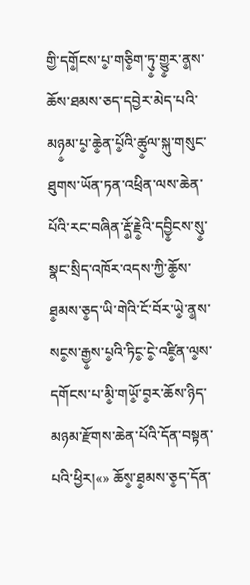གྱི་དགོ༵ངས་པ༵་གཅི༵ག་ཏུ༵་གྱུ༵ར་ན༵ས་ཆོས་ཐམས་ཅད་དབྱེར་མེད་པའི་མཉ༵མ་པ༵་ཆེ༵ན་པོ༵འི་ཚུ༵ལ་སྐུ་གསུང་ཐུགས་ཡོན་ཏན་འཕྲིན་ལས་ཆེན་པོའི་རང་བཞིན་རྡོ༵་རྗེ༵འི་དབྱི༵ངས་སུ༵་སྣང་སྲིད་འཁོར་འདས་ཀྱི་ཆོ༵ས་ཐ༵མས་ཅ༵ད་ཡི་གེའི་ངོ་བོར་ཡེ༵་ན༵ས་སང༵ས་རྒྱ༵ས་པ༵འི་ཏིང༵་ངེ༵་འཛི༵ན་ལ༵ས་དགོངས་པ་མི༵་གཡོ༵་བ༵ར་ཆོས་ཉིད་མཉམ་རྫོགས་ཆེན་པོའི་དོན་བསྟན་པའི་ཕྱིར།«» ཆོས༵་ཐ༵མས་ཅ༵ད་དོན་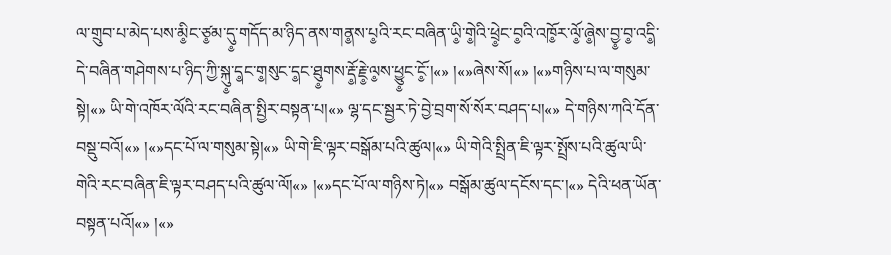ལ་གྲུབ་པ་མེད་པས་མི༵ང་ཙ༵མ་དུ༵་གདོད་མ་ཉིད་ནས་གན༵ས་པ༵འི་རང་བཞིན་ཡི༵་གེ༵འི་ཕྲེ༵ང་བ༵འི་འཁོ༵ར་ལོ༵་ཞེ༵ས་བྱ༵་བ༵་འདི༵་དེ་བཞིན་གཤེགས་པ་ཉིད་ཀྱི་སྐུ༵་ད༵ང་ག༵སུང་ད༵ང་ཐུ༵གས་རྡོ༵་རྗེ༵་ལ༵ས་ཕྱུ༵ང་ངོ༵་།«» །«»ཞེས་སོ།«» །«»གཉིས་པ་ལ་གསུམ་སྟེ།«» ཡི་གེ་འཁོར་ལོའི་རང་བཞིན་སྤྱིར་བསྟན་པ།«» ལྷ་དང་སྦྱར་ཏེ་བྱེ་བྲག་སོ་སོར་བཤད་པ།«» དེ་གཉིས་ཀའི་དོན་བསྡུ་བའོ།«» །«»དང་པོ་ལ་གསུམ་སྟེ།«» ཡི་གེ་ཇི་ལྟར་བསྒོམ་པའི་ཚུལ།«» ཡི་གེའི་སྤྲིན་ཇི་ལྟར་སྤྲོས་པའི་ཚུལ་ཡི་གེའི་རང་བཞིན་ཇི་ལྟར་བཤད་པའི་ཚུལ་ལོ།«» །«»དང་པོ་ལ་གཉིས་ཏེ།«» བསྒོམ་ཚུལ་དངོས་དང་།«» དེའི་ཕན་ཡོན་བསྟན་པའོ།«» །«»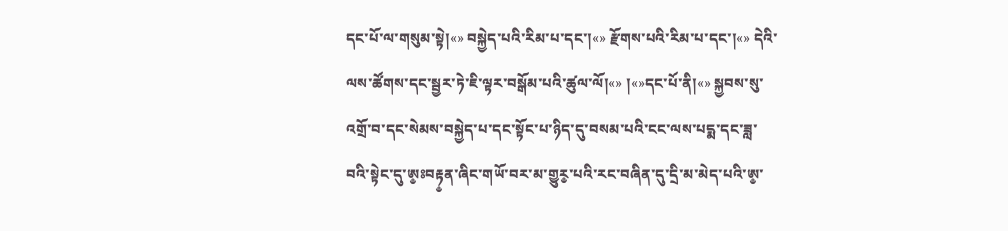དང་པོ་ལ་གསུམ་སྟེ།«» བསྐྱེད་པའི་རིམ་པ་དང་།«» རྫོགས་པའི་རིམ་པ་དང་།«» དེའི་ལས་ཚོགས་དང་སྦྱར་ཏེ་ཇི་ལྟར་བསྒོམ་པའི་ཚུལ་ལོ།«» །«»དང་པོ་ནི།«» སྐྱབས་སུ་འགྲོ་བ་དང་སེམས་བསྐྱེད་པ་དང་སྟོང་པ་ཉིད་དུ་བསམ་པའི་ངང་ལས་པདྨ་དང་ཟླ་བའི་སྟེང་དུ་ཨ༵ཿབརྟ༵ན་ཞིང་གཡོ་བར་མ་གྱུར༵་པའི་རང་བཞིན་དུ་དྲི་མ་མེད་པའི་ཨ༵་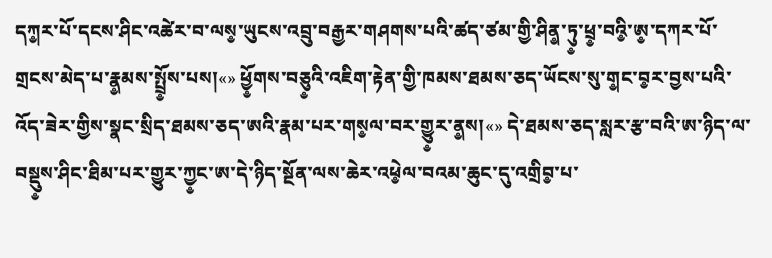དཀ༵ར་པོ་དངས་ཤིང་འཚེར་བ་ལས༵་ཡུངས་འབྲུ་བརྒྱར་གཤགས་པའི་ཚད་ཙམ་གྱི་ཤིན༵་ཏུ༵་ཕྲ༵་བའི༵་ཨ༵་དཀར་པོ་གྲངས་མེད་པ་རྣ༵མས་སྤྲོ༵ས་པས།«» ཕྱོ༵གས་བཅུ༵འི་འཇིག་རྟེན་གྱི་ཁམས་ཐམས་ཅད་ཡོངས་སུ་ག༵ང་བ༵ར་བྱས་པའི་འོད་ཟེར་གྱིས་སྣང་སྲིད་ཐམས་ཅད་ཨའི་རྣམ་པར་གས༵ལ་བར་གྱུ༵ར་ན༵ས།«» དེ་ཐམས་ཅད་སླར་རྩ་བའི་ཨ་ཉིད་ལ་བསྡུ༵ས་ཤིང་ཐིམ་པར་གྱུར་ཀྱ༵ང་ཨ་དེ་ཉིད་སྔོན་ལས་ཆེར་འཕེ༵ལ་བའམ་ཆུང་དུ་འགྲིབ༵་པ་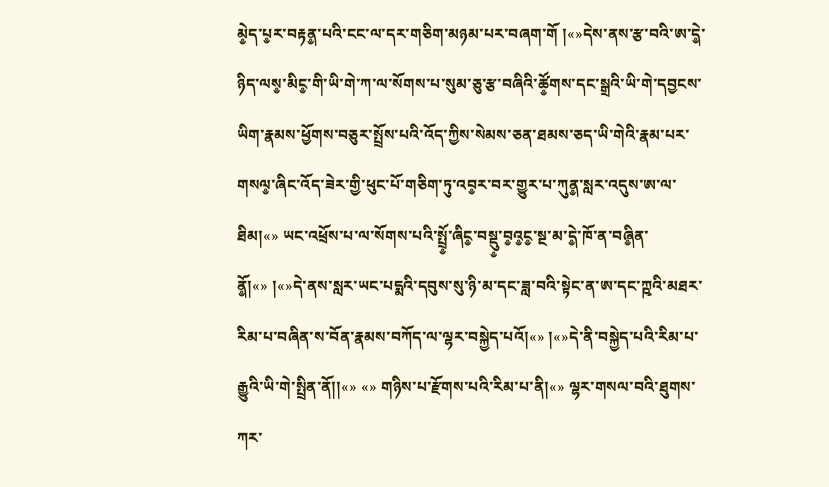མེ༵ད་པ༵ར་བརྟན༵་པའི་ངང་ལ་དར་གཅིག་མཉམ་པར་བཞག་གོ །«»དེས་ནས་རྩ་བའི་ཨ་དེ༵་ཉིད་ལས༵་མིང༵་གི་ཡི་གེ་ཀ་ལ་སོགས་པ་སུམ་ཅུ་རྩ་བཞིའི་ཚོ༵གས་དང་སྒྲའི་ཡི་གེ་དབྱངས་ཡིག་རྣམས་ཕྱོགས་བཅུར་སྤྲོས་པའི་འོད་ཀྱིས་སེམས་ཅན་ཐམས་ཅད་ཡི་གེའི་རྣམ་པར་གསལ༵་ཞིང་འོད་ཟེར་གྱི་ཕུང་པོ་གཅིག་ཏུ་འབ༵ར་བར་གྱུར་པ་ཀུན༵་སླར་འདུས་ཨ་ལ་ཐིམ།«» ཡང་འཕྲོས་པ་ལ་སོགས་པའི་སྤྲོ༵་ཞིང༵་བསྡུ༵་བ༵འ༵ང༵་སྔ་མ་དེ༵་ཁོ་ན་བཞི༵ན་ནོ༵།«» །«»དེ་ནས་སླར་ཡང་པདྨའི་དབུས་སུ་ཉི་མ་དང་ཟླ་བའི་སྟེང་ན་ཨ་དང་ཀྵའི་མཐར་རིམ་པ་བཞིན་ས་བོན་རྣམས་བཀོད་ལ་ལྷར་བསྐྱེད་པའོ།«» །«»དེ་ནི་བསྐྱེད་པའི་རིམ་པ་རྒྱུའི་ཡི་གེ་སྤྲིན་ནོ།།«» «» གཉིས་པ་རྫོགས་པའི་རིམ་པ་ནི།«» ལྷར་གསལ་བའི་ཐུགས་ཀར་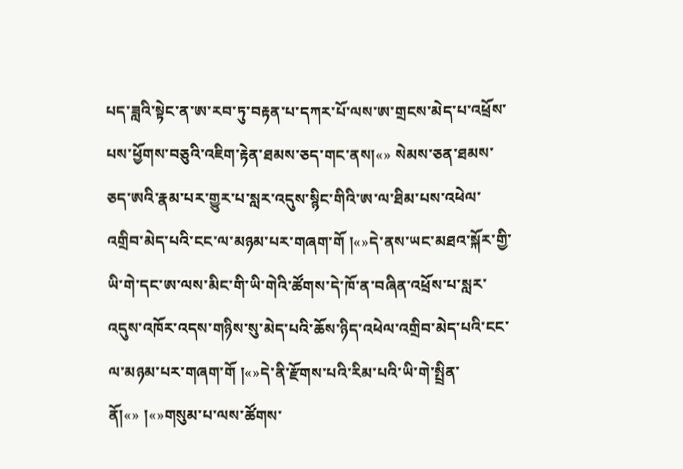པད་ཟླའི་སྟེང་ན་ཨ་རབ་ཏུ་བརྟན་པ་དཀར་པོ་ལས་ཨ་གྲངས་མེད་པ་འཕྲོས་པས་ཕྱོགས་བཅུའི་འཇིག་རྟེན་ཐམས་ཅད་གང་ནས།«» སེམས་ཅན་ཐམས་ཅད་ཨའི་རྣམ་པར་གྱུར་པ་སླར་འདུས་སྙིང་གིའི་ཨ་ལ་ཐིམ་པས་འཕེལ་འགྲིབ་མེད་པའི་ངང་ལ་མཉམ་པར་གཞག་གོ །«»དེ་ནས་ཡང་མཐའ་སྐོར་གྱི་ཡི་གེ་དང་ཨ་ལས་མིང་གི་ཡི་གེའི་ཚོགས་དེ་ཁོ་ན་བཞིན་འཕྲོས་པ་སླར་འདུས་འཁོར་འདས་གཉིས་སུ་མེད་པའི་ཆོས་ཉིད་འཕེལ་འགྲིབ་མེད་པའི་ངང་ལ་མཉམ་པར་གཞག་གོ །«»དེ་ནི་རྫོགས་པའི་རིམ་པའི་ཡི་གེ་སྤྲིན་ནོ།«» །«»གསུམ་པ་ལས་ཚོགས་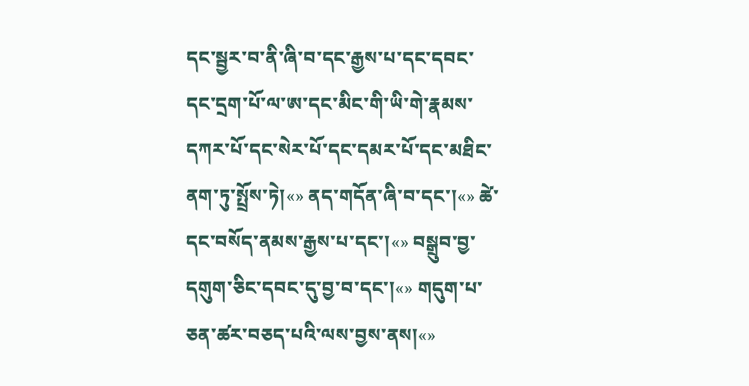དང་སྦྱར་བ་ནི་ཞི་བ་དང་རྒྱས་པ་དང་དབང་དང་དྲག་པོ་ལ་ཨ་དང་མིང་གི་ཡི་གེ་རྣམས་དཀར་པོ་དང་སེར་པོ་དང་དམར་པོ་དང་མཐིང་ནག་ཏུ་སྤྲོས་ཏེ།«» ནད་གདོན་ཞི་བ་དང་།«» ཚེ་དང་བསོད་ནམས་རྒྱས་པ་དང་།«» བསྒྲུབ་བྱ་དགུག་ཅིང་དབང་དུ་བྱ་བ་དང་།«» གདུག་པ་ཅན་ཚར་བཅད་པའི་ལས་བྱས་ནས།«»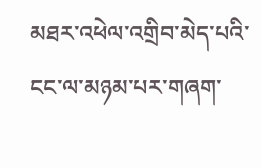མཐར་འཕེལ་འགྲིབ་མེད་པའི་ངང་ལ་མཉམ་པར་གཞག་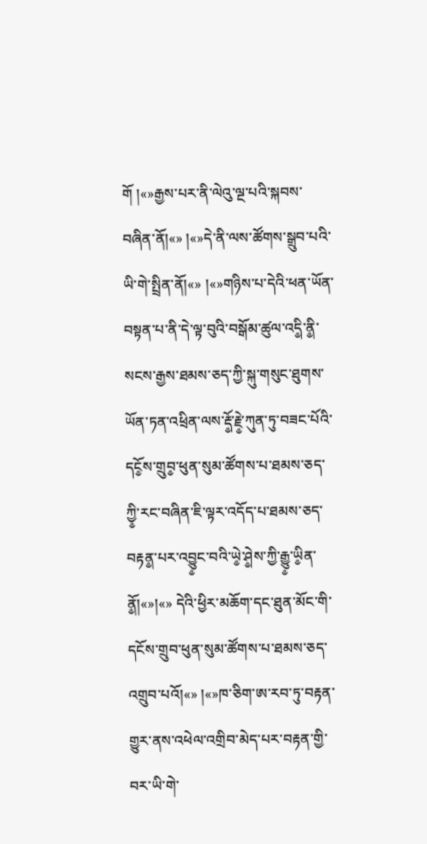གོ །«»རྒྱས་པར་ནི་ལེའུ་ལྔ་པའི་སྐབས་བཞིན་ནོ།«» །«»དེ་ནི་ལས་ཚོགས་སྒྲུབ་པའི་ཡི་གེ་སྤྲིན་ནོ།«» །«»གཉིས་པ་དེའི་ཕན་ཡོན་བསྟན་པ་ནི་དེ་ལྟ་བུའི་བསྒོམ་ཚུལ་འདི༵་ནི༵་སངས་རྒྱས་ཐམས་ཅད་ཀྱི་སྐུ་གསུང་ཐུགས་ཡོན་ཏན་འཕྲིན་ལས་རྡོ༵་རྗེ༵་ཀུན་ཏུ་བཟང་པོའི་དངོ༵ས་གྲུབ༵་ཕུན་སུམ་ཚོགས་པ་ཐམས་ཅད་ཀྱི༵་རང་བཞིན་ཇི་ལྟར་འདོད་པ་ཐམས་ཅད་བརྟན༵་པར་འབྱུ༵ང་བའི་ཡེ༵་ཤེ༵ས་ཀྱི་རྒྱུ༵་ཡི༵ན་ནོ༵།«»།«» དེའི་ཕྱིར་མཆོག་དང་ཐུན་མོང་གི་དངོས་གྲུབ་ཕུན་སུམ་ཚོགས་པ་ཐམས་ཅད་འགྲུབ་པའོ།«» །«»ཁ་ཅིག་ཨ་རབ་ཏུ་བརྟན་གྱུར་ནས་འཕེལ་འགྲིབ་མེད་པར་བརྟན་གྱི་བར་ཡི་གེ་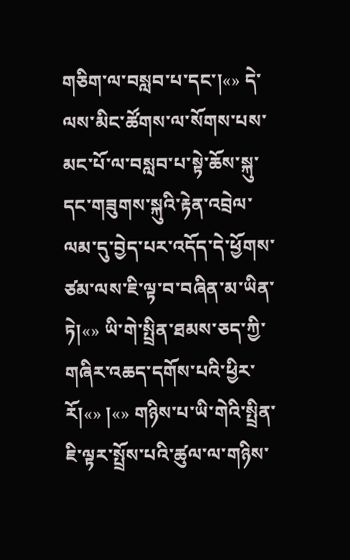གཅིག་ལ་བསླབ་པ་དང་།«» དེ་ལས་མིང་ཚོགས་ལ་སོགས་པས་མང་པོ་ལ་བསླབ་པ་སྟེ་ཆོས་སྐུ་དང་གཟུགས་སྐུའི་རྟེན་འབྲེལ་ལམ་དུ་བྱེད་པར་འདོད་དེ་ཕྱོགས་ཙམ་ལས་ཇི་ལྟ་བ་བཞིན་མ་ཡིན་ཏེ།«» ཡི་གེ་སྤྲིན་ཐམས་ཅད་ཀྱི་གཞིར་འཆད་དགོས་པའི་ཕྱིར་རོ།«» །«» གཉིས་པ་ཡི་གེའི་སྤྲིན་ཇི་ལྟར་སྤྲོས་པའི་ཚུལ་ལ་གཉིས་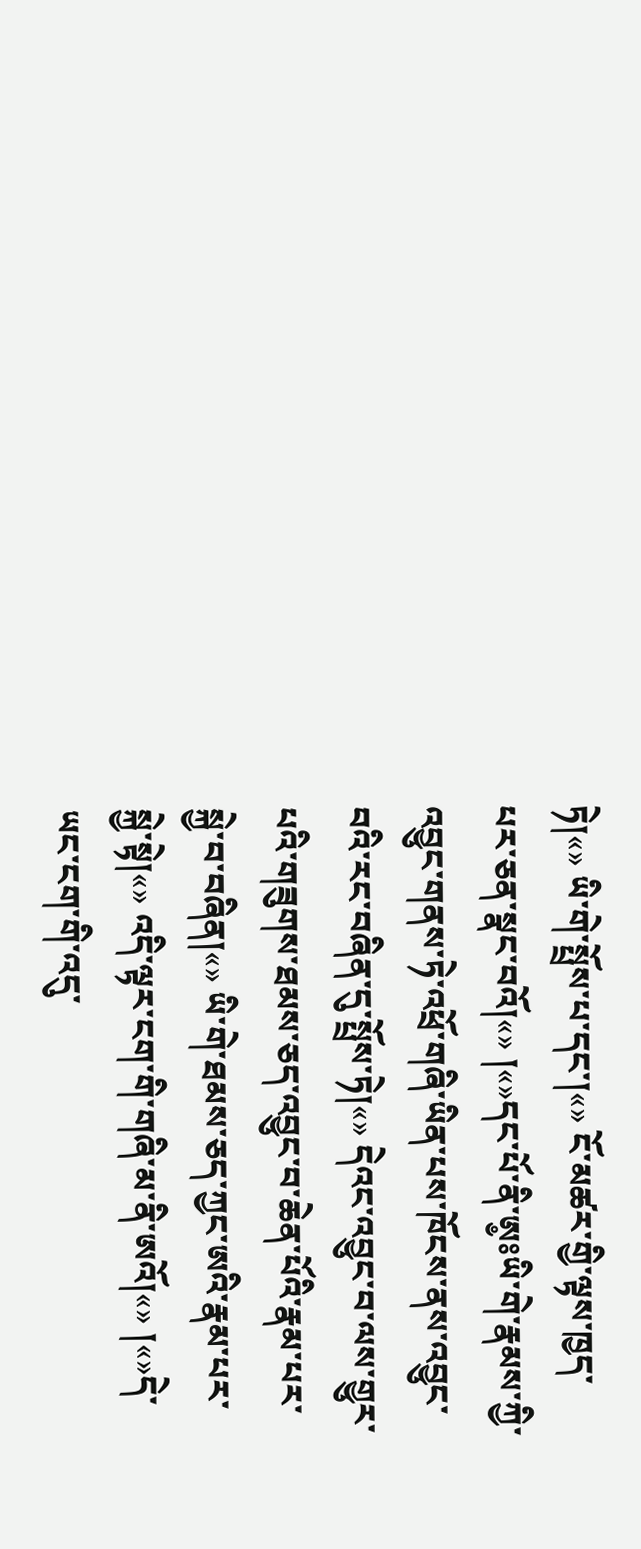ཏེ།«» ཡི་གེ་སྤྲོས་པ་དང་།«» ངོ་མཚར་གྱི་ལྟས་ཁྱད་པར་ཅན་སྣང་བའོ།«» །«»དང་པོ་ནི་ཨ༵ཿཡི་གེ་རྣམས་ཀྱི་འབྱུང་གནས་ཏེ་འཕྲོ་གཞི་ཡིན་པས་ཁོངས་ནས་འབྱུང་བའི་རང་བཞིན་དུ་སྤྲོས་ཏེ།«» དེའང་འབྱུང་བ་ལས་གྱུར་པའི་གཟུགས་ཐམས་ཅད་འབྱུང་བ་ཆེན་པོའི་རྣམ་པར་སྐྱེ་བ་བཞིན།«» ཡི་གེ་ཐམས་ཅད་ཀྱང་ཨའི་རྣམ་པར་སྐྱེ་སྟེ།«» འདི་ལྟར་ངག་གི་གཞི་མ་ནི་ཨའོ།«» །«»དེ་ཡང་ངག་གི་འདུ་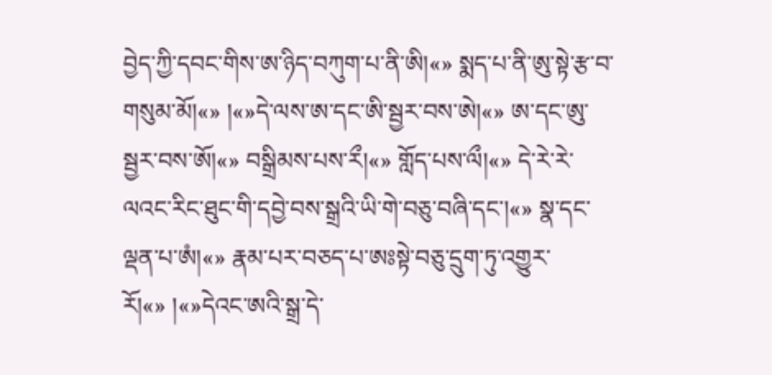བྱེད་ཀྱི་དབང་གིས་ཨ་ཉིད་བཀུག་པ་ནི་ཨི།«» སྨད་པ་ནི་ཨུ་སྟེ་རྩ་བ་གསུམ་མོ།«» །«»དེ་ལས་ཨ་དང་ཨི་སྦྱར་བས་ཨེ།«» ཨ་དང་ཨུ་སྦྱར་བས་ཨོ།«» བསྒྲིམས་པས་རྀ།«» གློད་པས་ལྀ།«» དེ་རེ་རེ་ལའང་རིང་ཐུང་གི་དབྱེ་བས་སྒྲའི་ཡི་གེ་བཅུ་བཞི་དང་།«» སྣ་དང་ལྡན་པ་ཨཾ།«» རྣམ་པར་བཅད་པ་ཨཿསྟེ་བཅུ་དྲུག་ཏུ་འགྱུར་རོ།«» །«»དེའང་ཨའི་སྒྲ་དེ་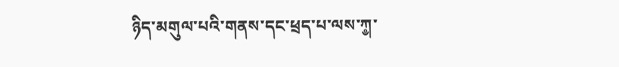ཉིད་མགུལ་པའི་གནས་དང་ཕྲད་པ་ལས་ཀ༵་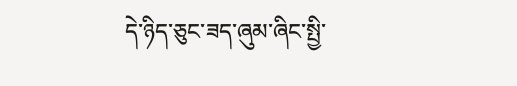དེ་ཉིད་ཅུང་ཟད་ཞུམ་ཞིང་སྤྱི་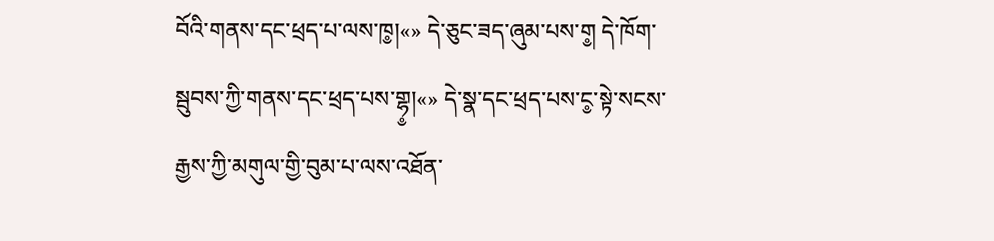བོའི་གནས་དང་ཕྲད་པ་ལས་ཁ༵།«» དེ་ཅུང་ཟད་ཞུམ་པས་ག༵ དེ་ཁོག་སྦུབས་ཀྱི་གནས་དང་ཕྲད་པས་གྷ༵།«» དེ་སྣ་དང་ཕྲད་པས་ང༵་སྟེ་སངས་རྒྱས་ཀྱི་མགུལ་གྱི་བུམ་པ་ལས་འཐོན་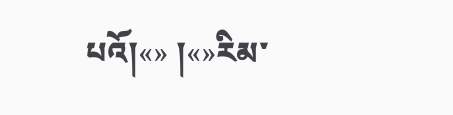པའོ།«» །«»རིམ་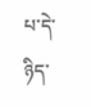པ་དེ་ཉིད་